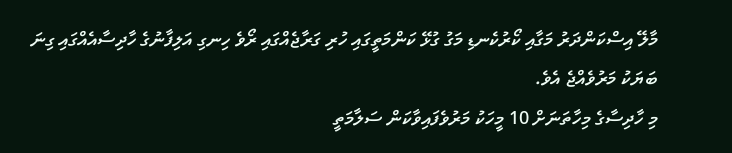މާލޭ އިސްކަންދަރު މަގާއި ކޯރުކެނޑި މަގު ގުޅޭ ކަންމަތީގައި ހުރި ގަރާޖެއްގައި ރޯވެ ހިނގި އަލިފާނުގެ ހާދިސާއެއްގައި ގިނަ ބަޔަކު މަރުވެއްޖެ އެވެ.
މި ހާދިސާގެ މިހާތަނަށް 10 މީހަކު މަރުވެފައިވާކަން ސަލާމަތީ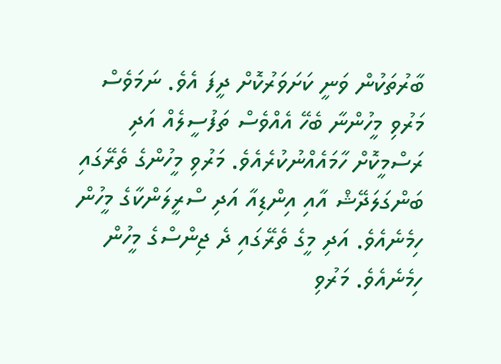ބާރުތަކުން ވަނީ ކަށަވަރުކޮށް ދީފަ އެވެ. ނަމަވެސް މަރުވި މީހުންނާ ބެހޭ އެއްވެސް ތަފުސީލެއް އަދި ރަސްމީކޮށް ހާމައެއްނުކުރެއެވެ. މަރުވި މީހުންގެ ތެރޭގައި ބަންގަލަދޭޝް އާއި އިންޑިއާ އަދި ސްރީލަންކާގެ މީހުން ހިމެނެއެވެ. އަދި މީގެ ތެރޭގައި ދެ ޖިންސްގެ މީހުން ހިމެނެއެވެ. މަރުވި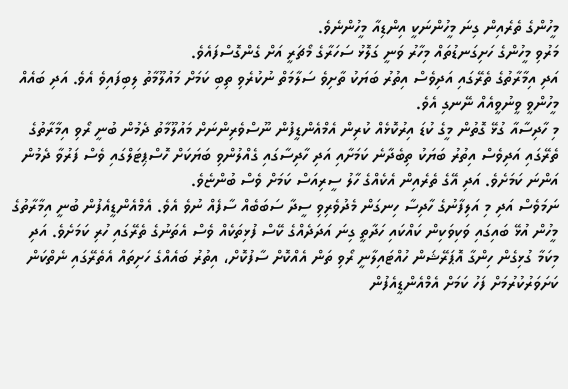މީހުންގެ ތެރެއިން ގިނަ މީހުންނަކީ އިންޑިއާ މީހުންނެވެ.
މަރުވި މީހުންގެ ހަށިގަނޑުތައް މިހާރު ވަނީ ގަލޮޅު ސަހަރާގެ މޯޗަރީ އަށް ގެންގޮސްފައެވެ.
އަދި އިމާރާތުގެ ތެރޭގައި އަދިވެސް އިތުރު ބަޔަކު ތާށިވެ ސަލާމަތް ނުކުރެވި ތިބި ކަމަށް މައުލޫމާތު ލިބިފައިވެ އެވެ. އަދި ބައެއް މީހުންވީ ވީނުވީއެއް ނޭނގި އެވެ.
މި ހާދިސާއާ ގުޅޭ ގޮތުން މީގެ ކުޑަ އިރުކޮޅެއް ކުރިން އެމްއެންޑީފުން ނޫސްވެރިންނަށް މައުލޫމާތު ދެމުން ބުނީ ރޯވި އިމާރާތުގެ ތެރޭގައި އަދިވެސް އިތުރު ބަޔަކު ތިބެދާނެ ކަމަށާއި އަދި ހާދިސާގައި ގެއްލުންވި ބަޔަކަށް ހޮސްޕިޓަލްގައި ވެސް ފަރުވާ ދެމުން އަންނަ ކަމަށެވެ. އަދި އޭގެ ތެރެއިން އެކެއްގެ ހާލު ސީރިއަސް ކަމަށް ވެސް ބުންޏެވެ.
ނަމަވެސް އަދި މި އަލިފާނުގެ ހާދިސާ ހިނގަން މެދުވެރިވި ސީދާ ސަބަބެއް ސާފެއް ނުވެ އެވެ. އެމްއެންޑީއެފުން ބުނީ އިމާރާތުގެ މީހުން އުޅޭ ބައިގައި ވަކިވަކިން ކައްކައި ހަދާތީ ގިނަ އަދަދެއްގެ ކޭސް ފުޅިތަކެއް ވެސް އެތަނުގެ ތެރޭގައި ހުރި ކަމަށެވެ. އަދި މިކަމާ ގުޅިގެން ހިންގާ އޮޕަރޭޝަން ހުއްޓައިލާނީ ރޯވި ތަން އެއްކޮށް ސާފުކޮށް، އިތުރު ބައެއްގެ ހަށިތައް އެތެރޭގައި ނެތްކަން ކަށަވަރުކުރުމަށް ފަހު ކަމަށް އެމްއެންޑީއެފުން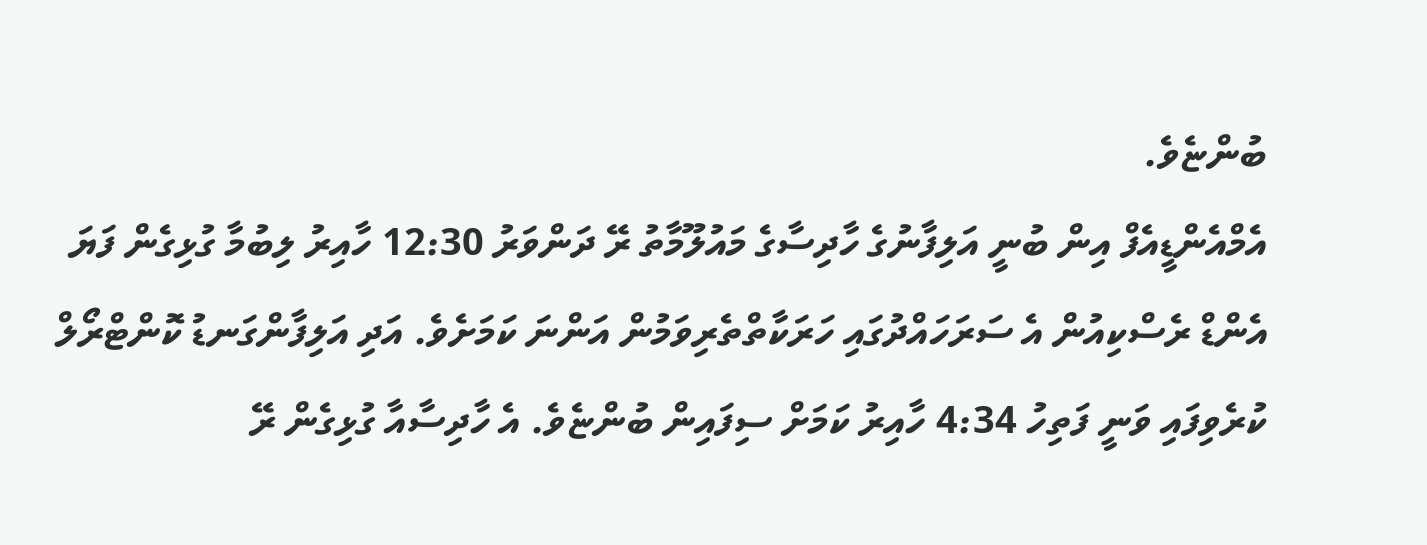ބުންޏެވެ.
އެމްއެންޑީއެފް އިން ބުނީ އަލިފާނުގެ ހާދިސާގެ މައުލޫމާތު ރޭ ދަންވަރު 12:30 ހާއިރު ލިބުމާ ގުޅިގެން ފަޔަ އެންޑް ރެސްކިއުން އެ ސަރަހައްދުގައި ހަރަކާތްތެރިވަމުން އަންނަ ކަމަށެވެ. އަދި އަލިފާންގަނޑު ކޮންޓްރޯލް ކުރެވިފައި ވަނީ ފަތިހު 4:34 ހާއިރު ކަމަށް ސިފައިން ބުންޏެވެ. އެ ހާދިސާއާ ގުޅިގެން ރޭ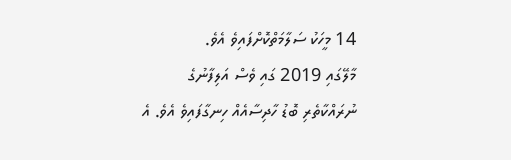14 މީހަކު ސަލާމަތްކޮށްފައިވެ އެވެ.
މާލޭގައި 2019 ގައި ވެސް އަލިފާނުގެ ނުރައްކާތެރި ބޮޑު ހާދިސާއެއް ހިނގާފައިވެ އެވެ. އެ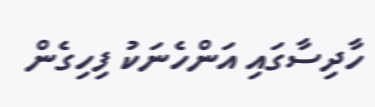ހާދިސާގައި އަންހެނަކު ފިހިގެން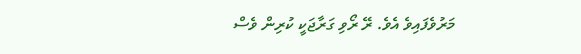މަރުވެފައިވެ އެވެ. ރޭ ރޯވި ގަރާޖަކީ ކުރިން ވެސް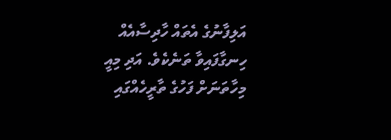އަލިފާނުގެ އެތައް ހާދިސާއެއް ހިނގާފައިވާ ތަނެކެވެ. އަދި މިއީ މިހާތަނަށް ފަހުގެ ތާރީހެއްގައި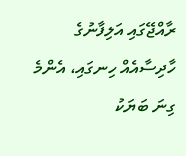ރާއްޖޭގައި އަލިފާނުގެ ހާދިސާއެއް ހިނގައި، އެންމެ ގިނަ ބަޔަކު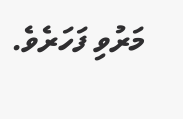މަރުވި ފަހަރެވެ.